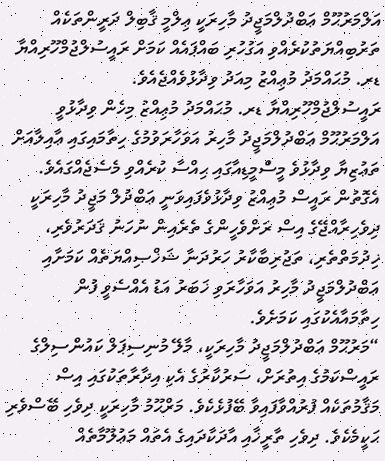އަލްމަރުޙޫމް ޢަބްދުލްމަޖީދު މާހިރަކީ ޢިލްމީ ޤާބިލް ދަރީންތަކެއް ތަރުބިއްޔަތުކުރެއްވި އަގުހުރި ބައްޕައެއް ކަމަށް ރައީސުލްޖުމްހޫރިއްޔާ ޑރ. މުޙައްމަދު މުޢިއްޒު މިއަދު ވިދާޅުވެއްޖެއެވެ.
ރައީސުލްޖުމްހޫރިއްޔާ ޑރ. މުޙައްމަދު މުޢިއްޒު މިހެން ވިދާޅުވީ އަލްމަރުޙޫމް ޢަބްދުލްމަޖީދު މާހިރު އަވަހާރަވުމުގެ ހިތާމައިގައި ޢާއިލާއަށް ތަޢުޒިޔާ ވިދާޅުވެ މީސްމީޑިއާގައި ޙިއްސާ ކުރެއްވި މެސެޖެއްގައެވެ.
އެގޮތުން ރައީސް މުޢިއްޒު ވިދާޅުވެފައިވަނީ ޢަބްދުލް މަޖީދު މާހިރަކީ ދިވެހިރާއްޖޭގެ އިސް ރަށްވެހީންގެ ތެރެއިން ނުހަނު ޤަދަރުވެރި، ޚިދުމަތްތެރި، ތަޖުރިބާކާރު ހަރުދަނާ ޝަޚްޞިއްޔަތެއް ކަމަށާއި ޢަބްދުލްމަޖީދު މާހިރު އަވަހާރަވި ޚަބަރު އަޑު އެއްސެވީ ފުން ހިތާމައާއެކުގައި ކަމަށެވެ.
“މަރުޙޫމް ޢަބްދުލްމަޖީދު މާހިރަކީ، މާލޭ މުނިސިޕަލް ކައުންސިލްގެ ރައީސްކަމުގެ އިތުރަށް، ސަރުކާރުގެ އެކި އިދާރާތަކުގައި އިސް މަޤާމުތަކެއް ފުރުއްވާފައިވާ ބޭފުޅެކެވެ. މަރްޙޫމު މާހިރަކީ ދިވެހި ބޭސްވެރި ޙަކީމެކެވެ. ދިވެހި ތާރީޚާއި އާދަކާދައިގެ އެތައް މަޢުލޫމާތެއް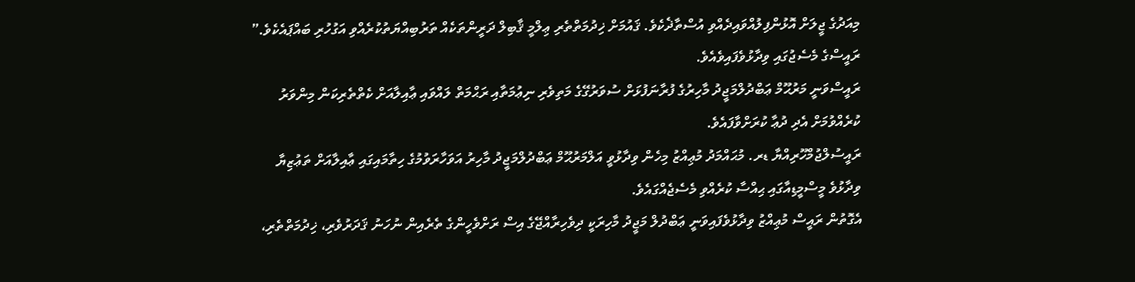މިއަދުގެ ޖީލަށް އޮޅުންފިލުއްވައިދެއްވި އުސްތާޛެކެވެ. ޤައުމަށް ޚިދުމަތްތެރި ޢިލްމީ ޤާބިލް ދަރީންތަކެއް ތަރުބިއްޔަތުކުރެއްވި އަގުހުރި ބައްޕައެކެވެ.” ރައީސްގެ މެސެޖުގައި ވިދާޅުވެފައިވެއެވެ.
ރައީސްވަނީ މަރުޙޫމް ޢަބްދުލްމަޖީދު މާހިރުގެ ފުރާނަފުޅަށް ސުވަރުގޭގެ މަތިވެރި ނިޢުމަތާއި ރަޙްމަތް ލައްވައި ޢާއިލާއަށް ކެތްތެރިކަން މިންވަރު ކުރެއްވުމަށް އެދި ދުޢާ ކުރަށްވާފައެވެ.
ރައީސުލްޖުމްހޫރިއްޔާ ޑރ. މުޙައްމަދު މުޢިއްޒު މިހެން ވިދާޅުވީ އަލްމަރުޙޫމް ޢަބްދުލްމަޖީދު މާހިރު އަވަހާރަވުމުގެ ހިތާމައިގައި ޢާއިލާއަށް ތަޢުޒިޔާ ވިދާޅުވެ މީސްމީޑިއާގައި ޙިއްސާ ކުރެއްވި މެސެޖެއްގައެވެ.
އެގޮތުން ރައީސް މުޢިއްޒު ވިދާޅުވެފައިވަނީ ޢަބްދުލް މަޖީދު މާހިރަކީ ދިވެހިރާއްޖޭގެ އިސް ރަށްވެހީންގެ ތެރެއިން ނުހަނު ޤަދަރުވެރި، ޚިދުމަތްތެރި،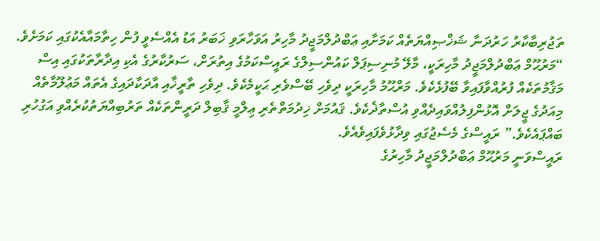ތަޖުރިބާކާރު ހަރުދަނާ ޝަޚްޞިއްޔަތެއް ކަމަށާއި ޢަބްދުލްމަޖީދު މާހިރު އަވަހާރަވި ޚަބަރު އަޑު އެއްސެވީ ފުން ހިތާމައާއެކުގައި ކަމަށެވެ.
“މަރުޙޫމް ޢަބްދުލްމަޖީދު މާހިރަކީ، މާލޭ މުނިސިޕަލް ކައުންސިލްގެ ރައީސްކަމުގެ އިތުރަށް، ސަރުކާރުގެ އެކި އިދާރާތަކުގައި އިސް މަޤާމުތަކެއް ފުރުއްވާފައިވާ ބޭފުޅެކެވެ. މަރްޙޫމު މާހިރަކީ ދިވެހި ބޭސްވެރި ޙަކީމެކެވެ. ދިވެހި ތާރީޚާއި އާދަކާދައިގެ އެތައް މަޢުލޫމާތެއް މިއަދުގެ ޖީލަށް އޮޅުންފިލުއްވައިދެއްވި އުސްތާޛެކެވެ. ޤައުމަށް ޚިދުމަތްތެރި ޢިލްމީ ޤާބިލް ދަރީންތަކެއް ތަރުބިއްޔަތުކުރެއްވި އަގުހުރި ބައްޕައެކެވެ.” ރައީސްގެ މެސެޖުގައި ވިދާޅުވެފައިވެއެވެ.
ރައީސްވަނީ މަރުޙޫމް ޢަބްދުލްމަޖީދު މާހިރުގެ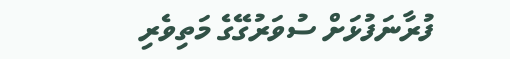ފުރާނަފުޅަށް ސުވަރުގޭގެ މަތިވެރި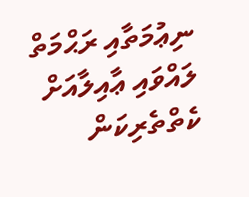ނިޢުމަތާއި ރަޙްމަތް ލައްވައި ޢާއިލާއަށް ކެތްތެރިކަން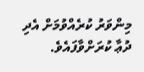މިންވަރު ކުރެއްވުމަށް އެދި ދުޢާ ކުރަށްވާފައެވެ.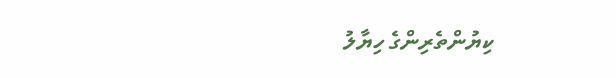ކިޔުންތެރިންގެ ހިޔާލު